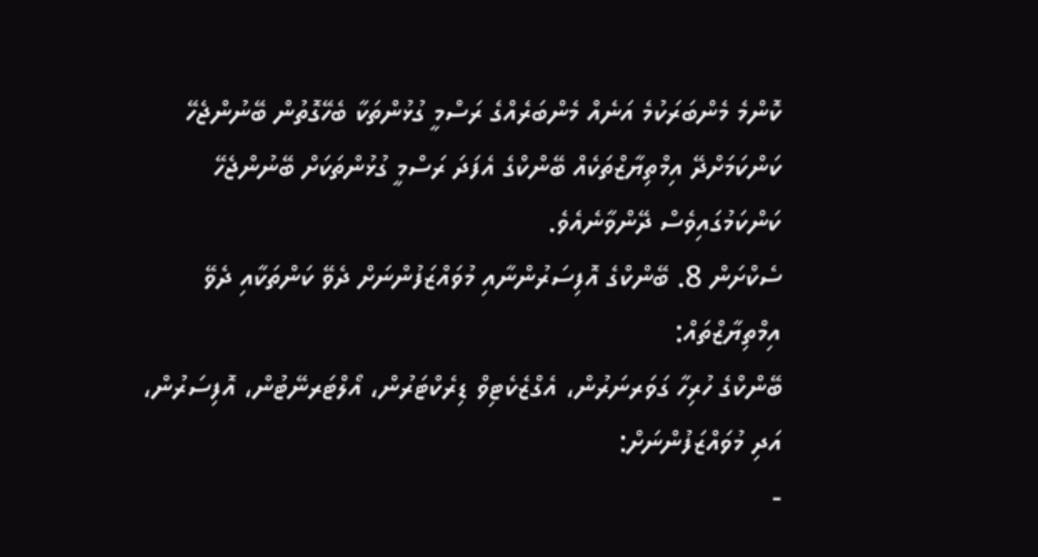ކޮންމެ މެންބަރަކުމެ އަނެއް މެންބަރެއްގެ ރަސްމީ ގުޅުންތަކާ ބެހޭގޮތުން ބޭނުންޖެހޭ ކަންކަމަށްދޭ އިމްތިޔާޒްތަކެއް ބޭންކްގެ އެފަދަ ރަސްމީ ގުޅުންތަކަށް ބޭނުންޖެހޭ ކަންކަމުގައިވެސް ދޭންވާނެއެވެ.
ސެކްށަން 8. ބޭންކްގެ އޮފިސަރުންނާއި މުވައްޒަފުންނަށް ދެވޭ ކަންތަކާއި ދެވޭ އިމްތިޔާޒްތައް:
ބޭންކްގެ ހުރިހާ ގަވަރނަރުން، އެގްޒެކެޓިވް ޑިރެކްޓަރުން، އޯލްޓަރނޭޓުން، އޮފިސަރުން، އަދި މުވައްޒަފުންނަށް:
-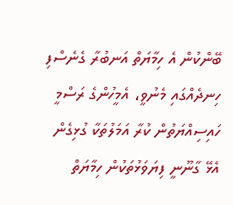ބޭންކުން އެ ހިމާޔަތް އަނބުރާ ގެނެސްފި ހިނދެއްގައި މެނުވީ، އެމީހުންގެ ރަސްމީ ހައިސިއްޔަތުން ކުރާ އަމަލުތަކާ ގުޅިގެން އެޅޭ ގާނޫނީ ފިޔަވަޅުތަކުން ހިމާޔަތް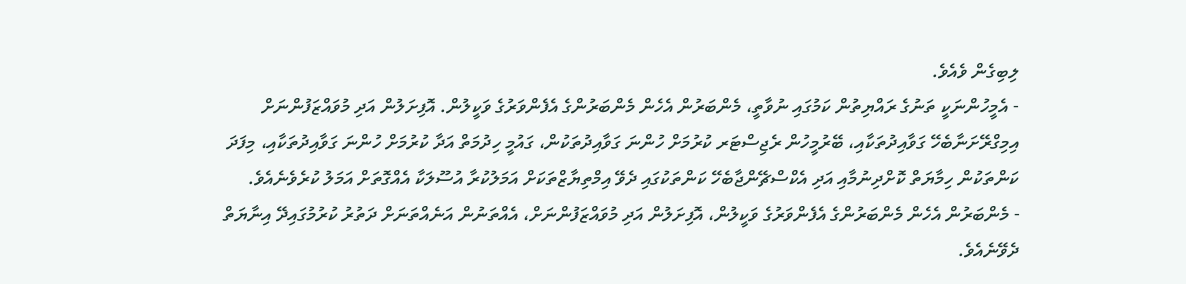ލިބިގެން ވެއެވެ.
- އެމީހުންނަކީ ތަނުގެ ރައްޔިތުން ކަމުގައި ނުވާތީ، މެންބަރުން އެހެން މެންބަރުންގެ އެފެންވަރުގެ ވަކީލުން. އޮފިށަލުން އަދި މުވައްޒަފުންނަށް އިމިގްރޭށަނާބެހޭ ގަވާއިދުތަކާއި، ބޭރުމީހުން ރެޖިސްޓަރ ކުރުމަށް ހުންނަ ގަވާއިދުތަކުން، ގައުމީ ހިދުމަތް އަދާ ކުރުމަށް ހުންނަ ގަވާއިދުތަކާއި، މިފަދަ ކަންތަކުން ހިމާޔަތް ކޮށްދިނުމާއި އަދި އެކްސްޗޭންޖާބެހޭ ކަންތަކުގައި ދެވޭ އިމްތިޔާޒްތަކަށް އަމަލުކުރާ އުސޫލަކާ އެއްގޮތަށް އަމަލު ކުރެވެނެއެވެ.
- މެންބަރުން އެހެން މެންބަރުންގެ އެފެންވަރުގެ ވަކީލުން، އޮފިށަލުން އަދި މުވައްޒަފުންނަށް، އެއްތަނުން އަނެއްތަނަށް ދަތުރު ކުރުމުގައިދޭ އިނާޔަތް ދެވޭނެއެވެ.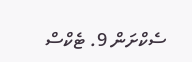ސެކްށަން 9. ޓެކްސް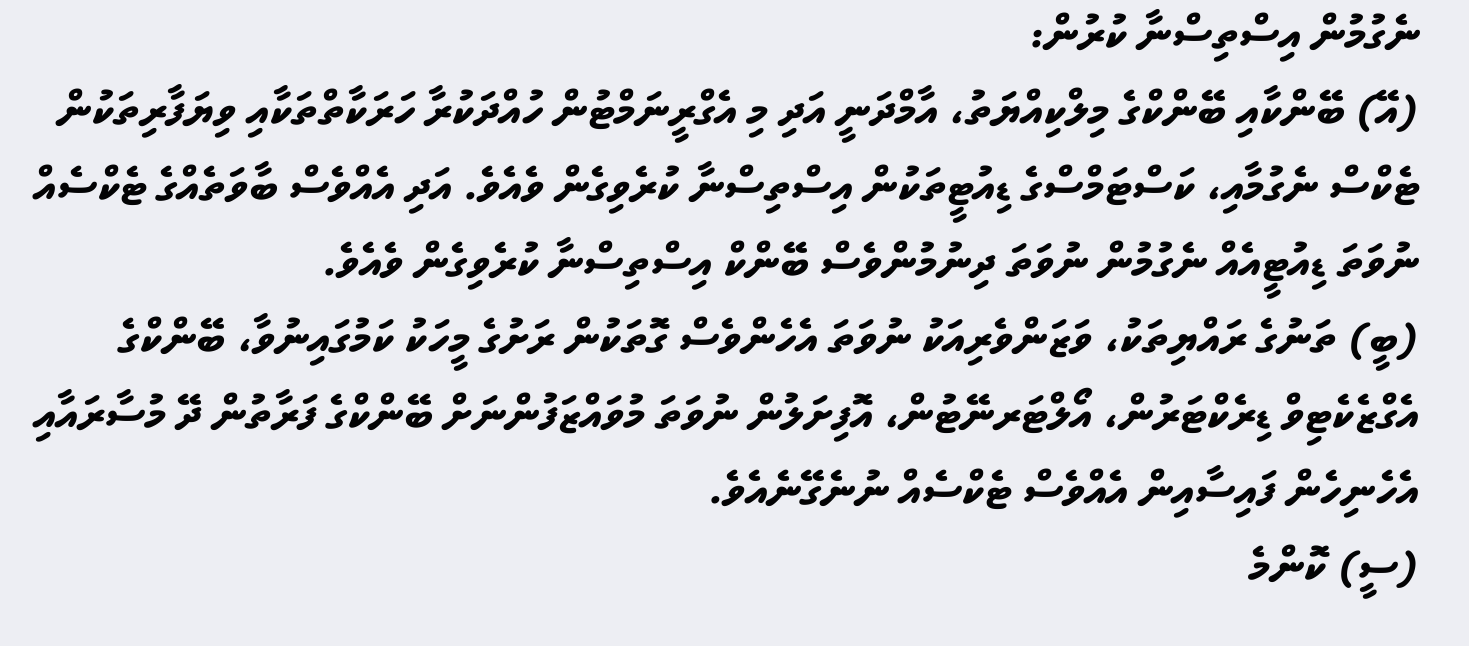ނެގުމުން އިސްތިސްނާ ކުރުން:
(އޭ) ބޭންކާއި ބޭންކްގެ މިލްކިއްޔަތު، އާމްދަނީ އަދި މި އެގްރީނަމްޓުން ހުއްދަކުރާ ހަރަކާތްތަކާއި ވިޔަފާރިތަކުން ޓެކްސް ނެގުމާއި، ކަސްޓަމްސްގެ ޑިއުޓީތަކުން އިސްތިސްނާ ކުރެވިގެން ވެއެވެ. އަދި އެއްވެސް ބާވަތެއްގެ ޓެކްސެއް ނުވަތަ ޑިއުޓީއެއް ނެގުމުން ނުވަތަ ދިނުމުންވެސް ބޭންކް އިސްތިސްނާ ކުރެވިގެން ވެއެވެ.
(ބީ) ތަނުގެ ރައްޔިތަކު، ވަޒަންވެރިއަކު ނުވަތަ އެހެންވެސް ގޮތަކުން ރަށުގެ މީހަކު ކަމުގައިނުވާ، ބޭންކްގެ އެގްޒެކެޓިވް ޑިރެކްޓަރުން، އޯލްޓަރނޭޓުން، އޮފިށަލުން ނުވަތަ މުވައްޒަފުންނަށް ބޭންކްގެ ފަރާތުން ދޭ މުސާރައާއި އެހެނިހެން ފައިސާއިން އެއްވެސް ޓެކްސެއް ނުނެގޭނެއެވެ.
(ސީ) ކޮންމެ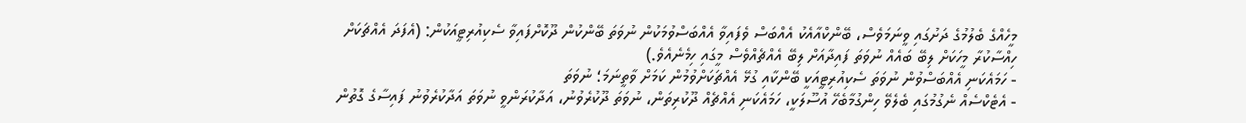މީހެއްގެ ބެލުމުގެ ދަށުގައި ވީނަމަވެސް، ބޭންކްއާއެކު އެއްބަސް ވެފައިވާ އެއްބަސްވުމަކުން ނުވަތަ ބޭންކުން ދޫކޮށްފައިވާ ސެކިއުރިޓީއަކުން: (އެފަދަ އެއްޗަކަށް ހިއްސާކުރާ މީހަކަށް ލިބޭ ބައެއް ނުވަތަ ފައިދާއަށް ލިބޭ އެއްޗެއްވެސް މީގައި ހިމެނެއެވެ.)
- ހަމައެކަނި އެއްބަސްވުން ނުވަތަ ސެކިއުރިޓީއަކީ ބޭންކާއި ގުޅޭ އެއްޗަކަށްވުމުން ކަމަށް ވާތީނަމަ؛ ނުވަތަ
- އެޓެކްސެއް ނެގުމުގައި ބެލެވޭ ހިންގުމާބެހޭ އުސޫލަކީ، ހަމައެކަނި އެއްޗެއް ދޫކުރިތަން، ނުވަތަ ދޫކުރެވުނު، އަދާކުރަންވީ ނުވަތަ އަދާކުރެވުނު ފައިސާގެ ގޮތުން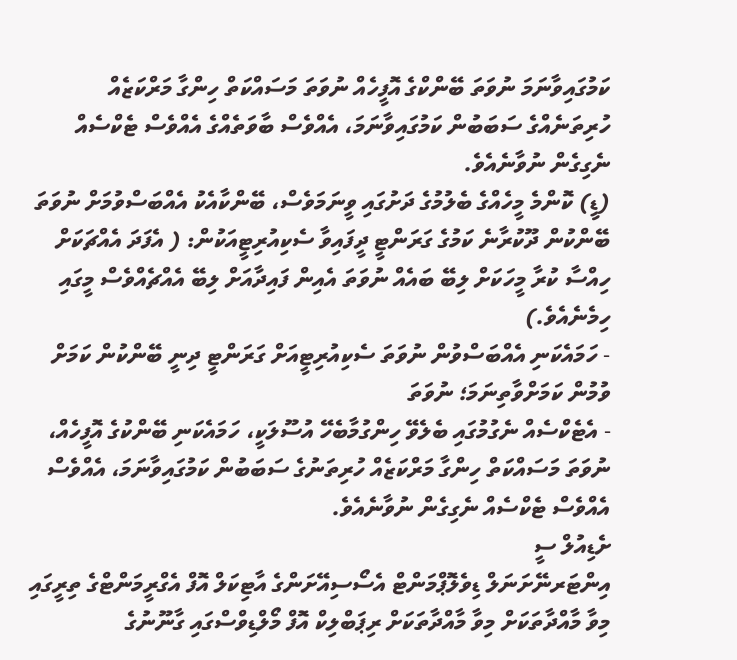ކަމުގައިވާނަމަ ނުވަތަ ބޭންކްގެ އޮފީހެއް ނުވަތަ މަސައްކަތް ހިންގާ މަރްކަޒެއް ހުރިތަނެއްގެ ސަބަބުން ކަމުގައިވާނަމަ، އެއްވެސް ބާވަތެއްގެ އެއްވެސް ޓެކްސެއް ނެގިގެން ނުވާނެއެވެ.
(ޑީ) ކޮންމެ މީހެއްގެ ބެލުމުގެ ދަށުގައި ވީނަމަވެސް، ބޭންކާއެކު އެއްބަސްވުމަށް ނުވަތަ ބޭންކުން ދޫކުރާނެ ކަމުގެ ގަރަންޓީ ދީފައިވާ ސެކިއުރިޓީއަކުން: ( އެފަދަ އެއްޗަކަށް ހިއްސާ ކުރާ މީހަކަށް ލިބޭ ބައެއް ނުވަތަ އެއިން ފައިދާއަށް ލިބޭ އެއްޗެއްވެސް މީގައި ހިމެނެއެވެ.)
- ހަމައެކަނި އެއްބަސްވުން ނުވަތަ ސެކިއުރިޓީއަށް ގަރަންޓީ ދިނީ ބޭންކުން ކަމަށް ވުމުން ކަމަށްވާތިނަމަ؛ ނުވަތަ
- އެޓެކްސެއް ނެގުމުގައި ބެލެވޭ ހިންގުމާބެހޭ އުސޫލަކީ، ހަމައެކަނި ބޭންކުގެ އޮފީހެއް، ނުވަތަ މަސައްކަތް ހިންގާ މަރްކަޒެއް ހުރިތަނުގެ ސަބަބުން ކަމުގައިވާނަމަ، އެއްވެސް އެއްވެސް ޓެކްސެއް ނެގިގެން ނުވާނެއެވެ.
ށެޑިއުލް ސީ
އިންޓަރނޭށަނަލް ޑިވެލޮޕްމަންޓް އެސޯސިއޭށަންގެ އާޓިކަލް އޮފް އެގްރީމަންޓްގެ ތިރީގައި މިވާ މާއްދާތަކަށް މިވާ މާއްދާތަކަށް ރިޕަބްލިކް އޮފް މޯލްޑިވްސްގައި ގާނޫނުގެ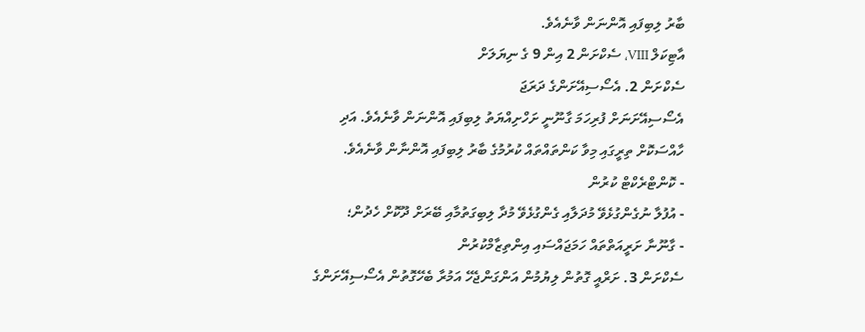ބާރު ލިބިފައި އޮންނަން ވާނެއެވެ.
އާޓިކަލް VIII، ސެކްށަން 2 އިން 9 ގެ ނިޔަލަށް
ސެކްށަން 2. އެސޯސިއޭށަންގެ ދަރަޖަ
އެސޯސިއޭށަނަށް ފުރިހަމަ ގާނޫނީ ށަހްށިއްޔަތު ލިބިފައި އޮންނަން ވާނެއެވެ. އަދި ހާއްސަކޮށް ތިރީގައި މިވާ ކަންތައްތައް ކުރުމުގެ ބާރު ލިބިފައި އޮންނާން ވާނެއެވެ.
- ކޮންޓްރެކްޓް ކުރުން
- އުފުލާ ނުގެންގުޅެވޭ މުދަލާއި ގެންގުޅެވޭ މުދާ ލިބިގަތުމާއި ބޭރަށް ދޫކޮށް ހެދުން؛
- ގާނޫނާ ށަރީއަތްތައް ހަމަޖައްސައި އިންތިޒާމްކުރުން
ސެކްށަން 3. ށަރްއީ ގޮތުން ލިޔުމުން އަންގަންޖެހޭ އަމުރާ ބެހޭގޮތުން އެސޯސިއޭށަންގެ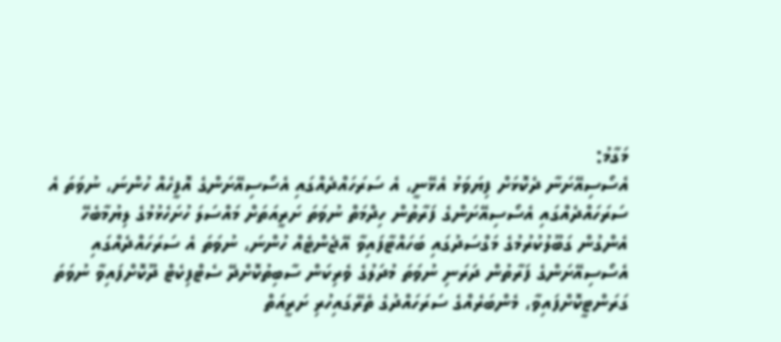މަގާމު:
އެސޯސިއޭށަނާ ދެކޮޅަށް ފިޔަވަޅު އެޅޭނީ، އެ ސަރަހައްދެއްގައި އެސޯސިއޭށަންގެ އޮފީހެއް ހުންނަ، ނުވަތަ އެ ސަރަހައްދެއްގައި އެސޯސިއޭށަންގެ ފަރާތުން ހިދްމަތް ނުވަތަ ށަރީއަތަށް މައްސަލަ ހުށަހެޅުމުގެ ލިޔުމާބެހޭ އެންގުން ގަބޫލުކުރުމުގެ މަގްސަދުގައި ބަހައްޓާފައިވާ އޭޖެންޓެއް ހުންނަ، ނުވަތަ އެ ސަރަހައްދެއްގައި އެސޯސިއޭށަންގެ ފަރާތުން ދަރަނި ނުވަތަ މުދަލުގެ ވެރިކަން ސާބިތުކޮށްދޭ ސެޓްފިކެޓް ދޫކޮށްފައިވާ ނުވަތަ ގަރަންޓީކޮށްފައިވާ، މެންބަރެއްގެ ސަރަހައްދުގެ ތެރޭގައިހުރި ށަރީއަތް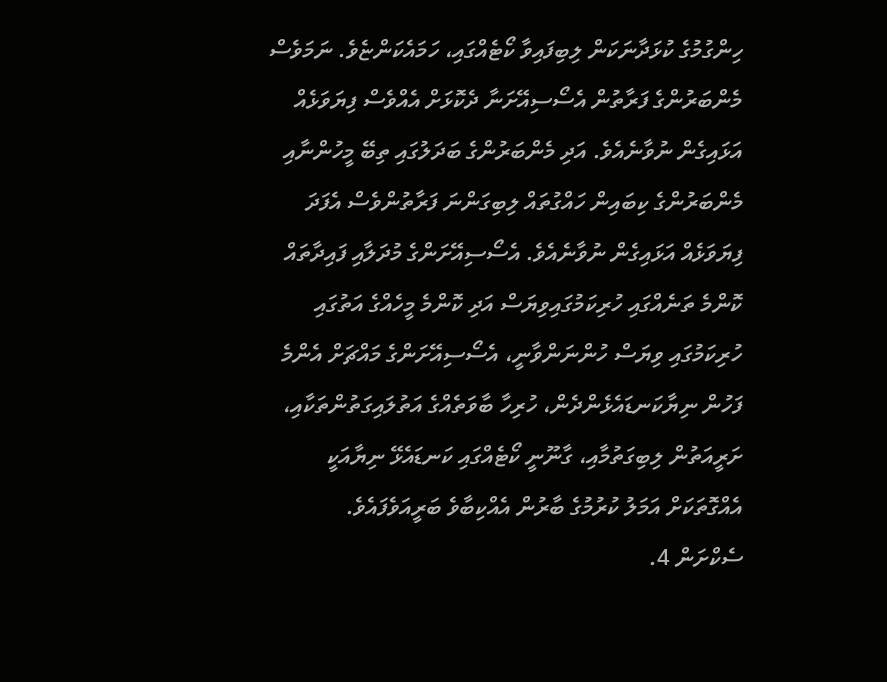ހިންގުމުގެ ކުޅަދާނަކަން ލިބިފައިވާ ކޯޓެއްގައި، ހަމައެކަންޏެވެ. ނަމަވެސް މެންބަރުންގެ ފަރާތުން އެސޯސިއޭށަނާ ދެކޮޅަށް އެއްވެސް ފިޔަވަޅެއް އަޅައިގެން ނުވާނެއެވެ. އަދި މެންބަރުންގެ ބަދަލުގައި ތިބޭ މީހުންނާއި މެންބަރުންގެ ކިބައިން ހައްގުތައް ލިބިގަންނަ ފަރާތުންވެސް އެފަދަ ފިޔަވަޅެއް އަޅައިގެން ނުވާނެއެވެ. އެސޯސިއޭށަންގެ މުދަލާއި ފައިދާތައް ކޮންމެ ތަނެއްގައި ހުރިކަމުގައިވިޔަސް އަދި ކޮންމެ މީހެއްގެ އަތުގައި ހުރިކަމުގައި ވިޔަސް ހުންނަންވާނީ، އެސޯސިއޭށަންގެ މައްޗަށް އެންމެ ފަހުން ނިޔާކަނޑައެޅެންދެން، ހުރިހާ ބާވަތެއްގެ އަތުލައިގަތުންތަކާއި، ށަރީއަތުން ލިބިގަތުމާއި، ގާނޫނީ ކޯޓެއްގައި ކަނޑައެޅޭ ނިޔާއަކީ އެއްގޮތަކަށް އަމަލު ކުރުމުގެ ބާރުން އެއްކިބާވެ ބަރީއަވެފައެވެ.
ސެކްށަން 4.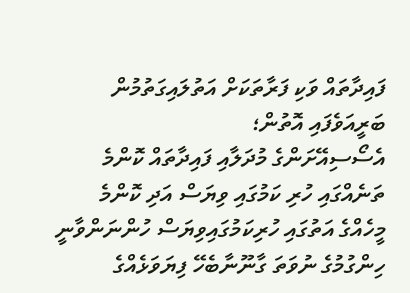ފައިދާތައް ވަކި ފަރާތަކަށް އަތުލައިގަތުމުން ބަރީއަވެފައި އޮތުން؛
އެސޯސިއޭށަންގެ މުދަލާއި ފައިދާތައް ކޮންމެ ތަނެއްގައި ހުރި ކަމުގައި ވިޔަސް އަދި ކޮންމެ މީހެއްގެ އަތުގައި ހުރިކަމުގައިވިޔަސް ހުންނަންވާނީ ހިންގުމުގެ ނުވަތަ ގާނޫނާބެހޭ ފިޔަވަޅެއްގެ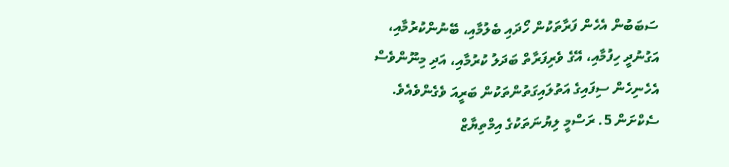ސަބަބުން އެހެން ފަރާތަކުން ހޯދައި ބެލުމާއި، ބޭނުންކުރުމާއި، އަގުނުދީ ހިފުމާއި، އޭގެ ވެރިފަރާތް ބަދަލު ކުރުމާއި، އަދި މިނޫންވެސް އެހެނިހެން ސިފައިގެ އަތުލައިގަތުންތަކުން ބަރީއަ ވެގެންވެއެވެ.
ސެކްށަން 5. ރަސްމީ ލިޔުނަތަކުގެ އިމްތިޔާޒް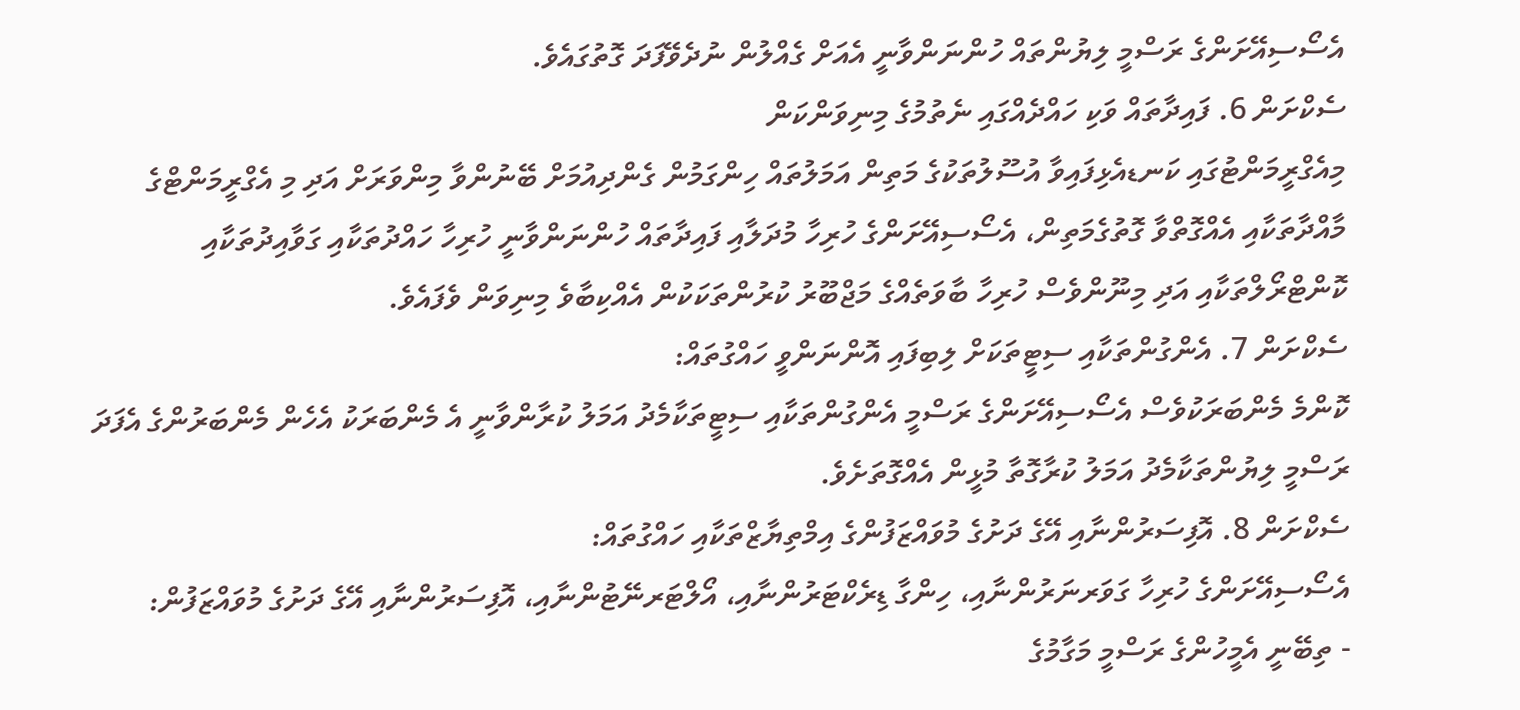އެސޯސިއޭށަންގެ ރަސްމީ ލިޔުންތައް ހުންނަންވާނީ އެއަށް ގެއްލުން ނުދެވޭފަދަ ގޮތުގައެވެ.
ސެކްށަން 6. ފައިދާތައް ވަކި ހައްދެއްގައި ނެތުމުގެ މިނިވަންކަން
މިއެގްރީމަންޓުގައި ކަނޑއެޅިފައިވާ އުސޫލުތަކުގެ މަތިން އަމަލުތައް ހިންގަމުން ގެންދިއުމަށް ބޭނުންވާ މިންވަރަށް އަދި މި އެގްރީމަންޓްގެ މާއްދާތަކާއި އެއްގޮތްވާ ގޮތުގެމަތިން، އެސޯސިއޭށަންގެ ހުރިހާ މުދަލާއި ފައިދާތައް ހުންނަންވާނީ ހުރިހާ ހައްދުތަކާއި ގަވާއިދުތަކާއި ކޮންޓްރޯލްތަކާއި އަދި މިނޫންވެސް ހުރިހާ ބާވަތެއްގެ މަޖްބޫރު ކުރުންތަކަކުން އެއްކިބާވެ މިނިވަން ވެފައެވެ.
ސެކްށަން 7. އެންގުންތަކާއި ސިޓީތަކަށް ލިބިފައި އޮންނަންވީ ހައްގުތައް:
ކޮންމެ މެންބަރަކުވެސް އެސޯސިއޭށަންގެ ރަސްމީ އެންގުންތަކާއި ސިޓީތަކާމެދު އަމަލު ކުރާންވާނީ އެ މެންބަރަކު އެހެން މެންބަރުންގެ އެފަދަ ރަސްމީ ލިޔުންތަކާމެދު އަމަލު ކުރާގޮތާ މުޅީން އެއްގޮތަށެވެ.
ސެކްށަން 8. އޮފިސަރުންނާއި އޭގެ ދަށުގެ މުވައްޒަފުންގެ އިމްތިޔާޒްތަކާއި ހައްގުތައް:
އެސޯސިއޭށަންގެ ހުރިހާ ގަވަރނަރުންނާއި، ހިންގާ ޑިރެކްޓަރުންނާއި، އޯލްޓަރނޭޓުންނާއި، އޮފިސަރުންނާއި އޭގެ ދަށުގެ މުވައްޒަފުން:
- ތިބޭނީ އެމީހުންގެ ރަސްމީ މަގާމުގެ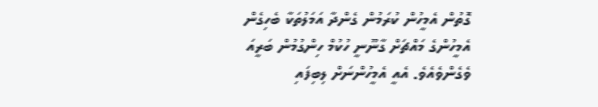ގޮތުން އެމީހުން ކުރަމުން ގެންދާ އަމަލުތަކާ ބެހިގެން އެމީހުންގެ މައްޗަށް ގާނޫނީ ހުކުމް ހިންގުމުން ބަރީއަ ވެގެންވެއެވެ. އެއީ އެމީހުންނަށް ލިބިފައި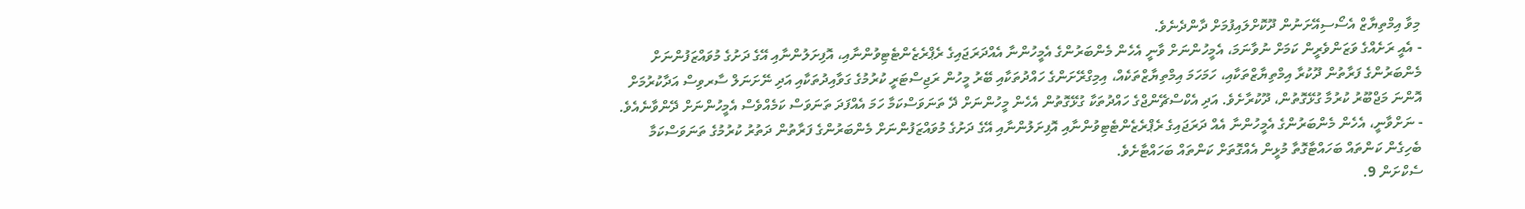މިވާ އިމްތިޔާޒް އެސޯސިއޭށަނުން ދޫކޮށްލައިފުމަށް ދާންދެނެވެ.
- އެއީ ރަށެއްގެ ވަޒަންވެރީން ކަމަށް ނުވާނަމަ، އެމީހުންނަށް ވާނީ އެހެން މެންބަރުންގެ އެމީހުންނާ އެއްދަރަޖައިގެ ރެޕްރެޒެންޓެޓިވުންނާއި، އޮފިށަލުންނާއި އޭގެ ދަށުގެ މުވައްޒަފުންނަށް މެންބަރުންގެ ފަރާތުން ދޫކުރާ އިމްތިޔާޒްތަކާއި، ހަމަހަމަ އިމްތިޔާޒްތަކެއް، އިމިގްރޭށަންގެ ހައްދުތަކާއި ބޭރު މީހުން ރަޖިސްޓަރީ ކުރުމުގެ ގަވާއިދުތަކާއި އަދި ނޭށަނަލް ސާރވިސް އަދާކުރުމަށް އޮންނަ މަޖްބޫރު ކުރުމާ ގުޅޭގޮތުން، ދޫކުރާށެވެ. އަދި އެކްސްޗޭންޖްގެ ހައްދުތަކާ ގުޅޭގޮތުން އެހެން މީހުންނަށް ދޭ ތަނަވަސްކަމާ ހަމަ އެއްފަދަ ތަނަވަސް ކަމެއްވެސް އެމީހުންނަށް ދޭންވާނެއެވެ.
- ނަށްވާނީ، އެހެން މެންބަރުންގެ އެމީހުންނާ އެއް ދަރަޖައިގެ ރެޕްރެޒެންޓެޓިވުންނާއި އޮފިށަލުންނާއި އޭގެ ދަށުގެ މުވައްޒަފުންނަށް މެންބަރުންގެ ފަރާތުން ދަތުރު ކުރުމުގެ ތަނަވަސްކަމާ ބެހިގެން ކަންތައް ބަހައްޓާގޮތާ މުޅީން އެއްގޮތަށް ކަންތައް ބަހައްޓާށެވެ.
ސެކްށަން 9.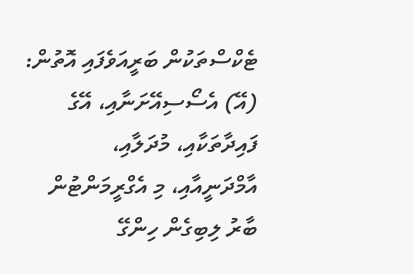ޓެކްސްތަކުން ބަރީއަވެފައި އޮތުން:
(އޭ) އެސޯސިއޭށަނާއި، އޭގެ ފައިދާތަކާއި، މުދަލާއި، އާމްދަނީއާއި، މި އެގްރީމަންޓުން ބާރު ލިބިގެން ހިންގޭ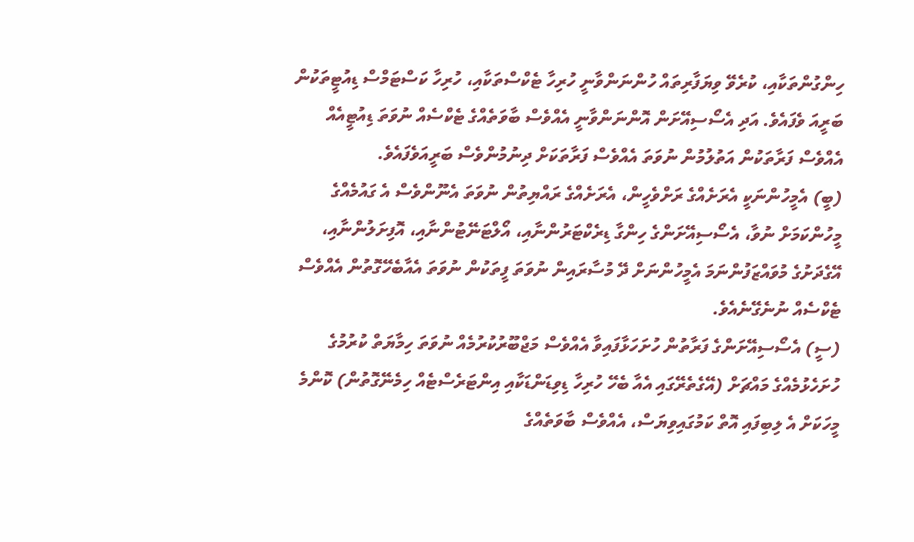ހިންގުންތަކާއި، ކުރެވޭ ވިޔަފާރިތައް ހުންނަންވާނީ ހުރިހާ ޓެކްސްތަކާއި، ހުރިހާ ކަސްޓަމްސް ޑިއުޓީތަކުން ބަރީއަ ވެފައެވެ. އަދި އެސޯސިއޭށަން އޮންނަންވާނީ އެއްވެސް ބާވަތެއްގެ ޓެކްސެއް ނުވަތަ ޑިއުޓީއެއް އެއްވެސް ފަރާތަކުން އަތުލުމުން ނުވަތަ އެއްވެސް ފަރާތަކަށް ދިނުމުންވެސް ބަރީއަވެފައެވެ.
(ބީ) އެމީހުންނަކީ އެރަށެއްގެ ރަށްވެހީން، އެރަށެއްގެ ރައްޔިތުން ނުވަތަ އެނޫންވެސް އެ ގައުމެއްގެ މީހުންކަމަށް ނުވާ، އެސޯސިއޭށަންގެ ހިންގާ ޑިރެކްޓަރުންނާއި، އޯލްޓަނޭޓުންނާއި، އޮފިށަލުންނާއި، އޭގެދަށުގެ މުވައްޒަފުންނަމަ އެމީހުންނަށް ދޭ މުސާރައިން ނުވަތަ ފީތަކުން ނުވަތަ އެއާބެހޭގޮތުން އެއްވެސް ޓެކްސެއް ނުނެގޭނެއެވެ.
(ސީ) އެސޯސިއޭށަންގެ ފަރާތުން ހުށަހަޅާފައިވާ އެއްވެސް މަޖްބޫރުކުރުމެއް ނުވަތަ ހިމާޔަތް ކުރުމުގެ ހުށަހެޅުމެއްގެ މައްޗަށް (އޭގެތެރޭގައި އެއާ ބެހޭ ހުރިހާ ޑިވިޑަންޑަކާއި އިންޓަރެސްޓެއް ހިމެނޭގޮތުން) ކޮންމެ މީހަކަށް އެ ލިބިފައި އޮތް ކަމުގައިވިޔަސް، އެއްވެސް ބާވަތެއްގެ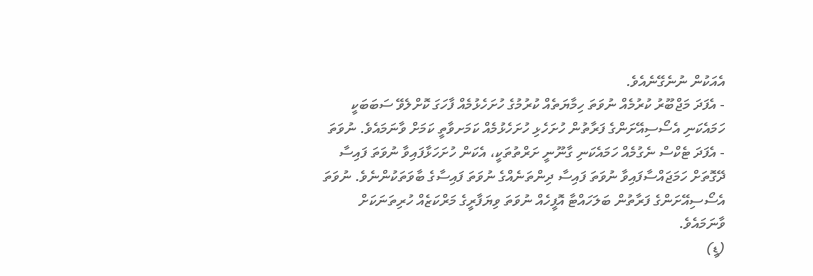އެއަކުން ނުނެގޭނެއެވެ.
- އެފަދަ މަޖްބޫރު ކުރުމެއް ނުވަތަ ހިމާޔަތެއް ކުރުމުގެ ހުށަހެޅުމެއް ފާހަގަ ކޮށްލެވޭ ސަބަބަކީ ހަމައެކަނި އެސޯސިއޭށަންގެ ފަރާތުން ހުށަހެޅި ހުށަހެޅުމެއް ކަމަށވާތީ ކަމަށް ވާނަމައެވެ. ނުވަތަ
- އެފަދަ ޓެކްސް ނެގުމެއް ހަމައެކަނި ގާނޫނީ ށަރްތުތަކީ، އެކަން ހުށަހަޅާފައިވާ ނުވަތަ ފައިސާ ދޭގޮތަށް ހަމަޖައްސާފައިވާ ނުވަތަ ފައިސާ ދިންތަނެއްގެ ނުވަތަ ފައިސާގެ ބާވަތަކުންނެވެ. ނުވަތަ އެސޯސިއޭށަންގެ ފަރާތުން ބަލަހައްޓާ އޮފީހެއް ނުވަތަ ވިޔަފާރީގެ މަރްކަޒެއް ހުރިތަނަކަށް ވާނަމައެވެ.
(ޑީ)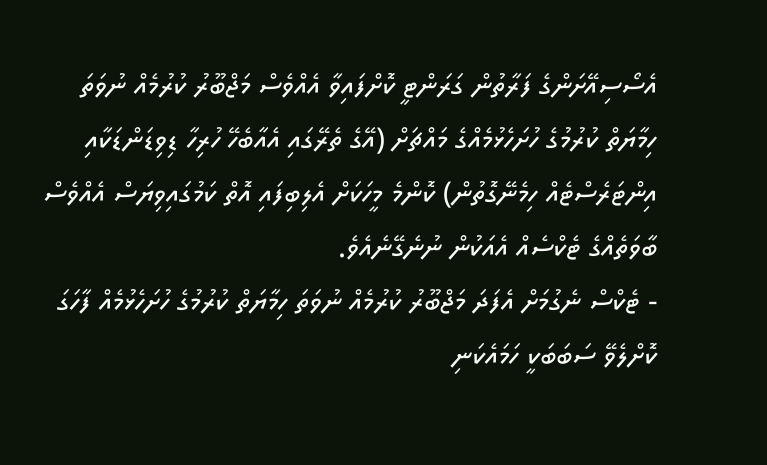އެސޯސިއޭށަންގެ ފަރާތުން ގަރަންޓީ ކޮށްފައިވާ އެއްވެސް މަޖްބޫރު ކުރުމެއް ނުވަތަ ހިމާޔަތް ކުރުމުގެ ހުށަހެޅުމެއްގެ މައްޗަށް (އޭގެ ތެރޭގައި އެއާބެހޭ ހުރިހާ ޑިވިޑަންޑަކާއި އިންޓަރެސްޓެއް ހިމެނޭގޮތުން) ކޮންމެ މީހަކަށް އެލިބިފައި އޮތް ކަމުގައިވިޔަސް އެއްވެސް ބާވަތެއްގެ ޓެކްސެއް އެއަކުން ނުނެގޭނެއެވެ.
- ޓެކްސް ނެގުމަށް އެފަދަ މަޖްބޫރު ކުރުމެއް ނުވަތަ ހިމާޔަތް ކުރުމުގެ ހުށަހެޅުމެއް ފާހަގަ ކޮށްލެވޭ ސަބަބަކީ ހަމައެކަނި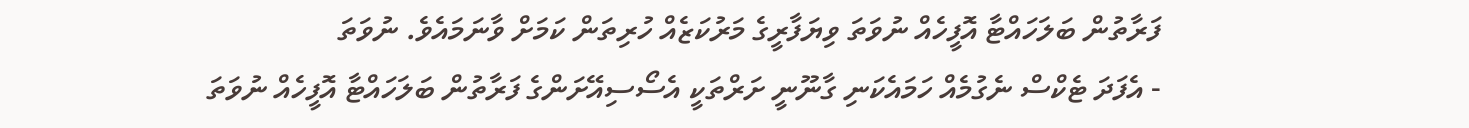ފަރާތުން ބަލަހައްޓާ އޮފީހެއް ނުވަތަ ވިޔަފާރީގެ މަރުކަޒެއް ހުރިތަން ކަމަށް ވާނަމައެވެ. ނުވަތަ
- އެފަދަ ޓެކްސް ނެގުމެއް ހަމައެކަނި ގާނޫނީ ށަރްތަކީ އެސޯސިއޭށަންގެ ފަރާތުން ބަލަހައްޓާ އޮފީހެއް ނުވަތަ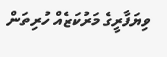ވިޔަފާރީގެ މަރުކަޒެއް ހުރިތަން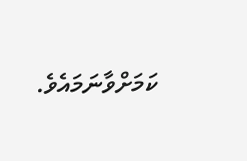ކަމަށްވާނަމައެވެ.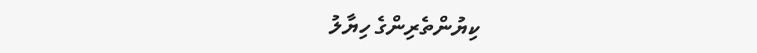ކިޔުންތެރިންގެ ހިޔާލު